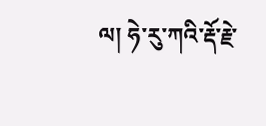ལ། ཧེ་རུ་ཀའི་རྡོ་རྗེ་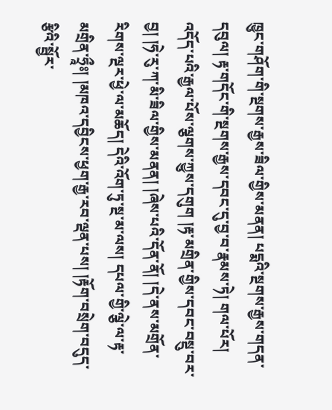ཁྱུང་གཤོག་གི་སྔགས་རྒྱས་ཟིལ་གྱིས་མནན། པདྨའི་སྔགས་རྒྱས་གདན་དབུལ། རྟ་གདོང་གི་སྔགས་རྒྱས་དབང་དུ་བྱ་བ་རྣམས་ཏེ། གལ་པོར། འདོད་པའི་རྒྱལ་པོས་ལྕགས་ཀྱུས་དགུག །རྟ་མགྲིན་གྱིས་དབང་བསྡུ་བར་བྱ། །ཧེ་རུ་ཀ་མི་ཟིལ་གྱིས་མནན། །ཞེས་པའི་དོན་ནོ། །དེ་ནས་མགྲོན་རིགས་ལྔར་ཕྱེ་ལ་མཆོད། དེའི་འོག་ཏུ་སྔ་མ་ལས། དཔལ་གྱི་ལྕེ་ལ་རྟ་མགྲིན་ཧྲཱྀཿ། །མཁའ་དབྱིངས་ཕྱག་རྒྱ་རབ་ལྡན་པས། །རྟོག་བསྲེག་བདུད་རྩིའི་སྦྱོར་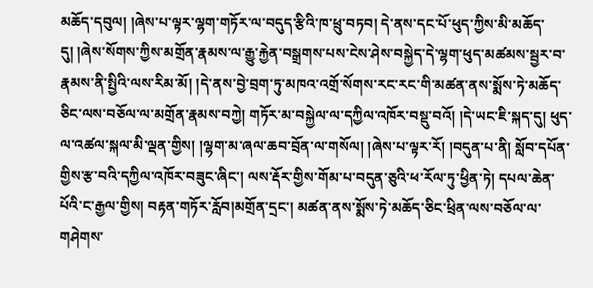མཆོད་དབུལ། །ཞེས་པ་ལྟར་ལྷག་གཏོར་ལ་བདུད་རྩིའི་ཁ་ཕྲུ་བཏབ། དེ་ནས་དང་པོ་ཕུད་ཀྱིས་མི་མཆོད་དུ། །ཞེས་སོགས་ཀྱིས་མགྲོན་རྣམས་ལ་རྒྱུ་རྐྱེན་བསྒྲགས་པས་ངེས་ཤེས་བསྐྱེད་དེ་ལྷག་ཕུད་མཚམས་སྦྱར་བ་རྣམས་ནི་སྤྱིའི་ལས་རིམ་མོ། །དེ་ནས་བྱེ་བྲག་ཏུ་མཁའ་འགྲོ་སོགས་རང་རང་གི་མཚན་ནས་སྨོས་ཏེ་མཆོད་ཅིང་ལས་བཅོལ་ལ་མགྲོན་རྣམས་བཀྱེ། གཏོར་མ་བསྐྱེལ་ལ་དཀྱིལ་འཁོར་བསྡུ་བའོ། །དེ་ཡང་ཇི་སྐད་དུ། ཕུད་ལ་འཚལ་སྐལ་མི་ལྡན་གྱིས། །ལྷག་མ་ཞལ་ཆབ་བྲོན་ལ་གསོལ། །ཞེས་པ་ལྟར་རོ། །བདུན་པ་ནི། སློབ་དཔོན་གྱིས་རྩ་བའི་དཀྱིལ་འཁོར་བཟུང་ཞིང་། ལས་རྡོར་གྱིས་གོམ་པ་བདུན་ཅུའི་ཕ་རོལ་ཏུ་ཕྱིན་ཏེ། དཔལ་ཆེན་པོའི་ང་རྒྱལ་གྱིས། བརྟན་གཏོར་རློབ།མགྲོན་དྲང་། མཚན་ནས་སྨོས་ཏེ་མཆོད་ཅིང་ཕྲིན་ལས་བཅོལ་ལ་གཤེགས་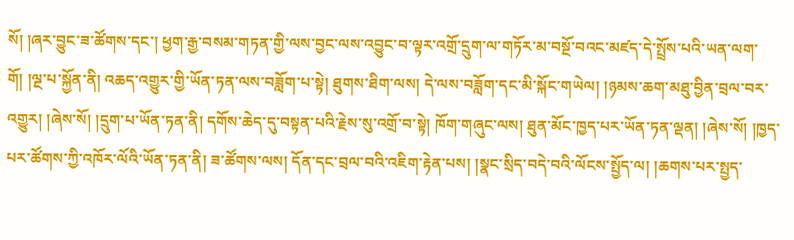སོ། །ཞར་བྱུང་ཟ་ཚོགས་དང་། ཕྱག་རྒྱ་བསམ་གཏན་གྱི་ལས་བྱང་ལས་འབྱུང་བ་ལྟར་འགྲོ་དྲུག་ལ་གཏོར་མ་བསྔོ་བའང་མཛད་དེ་སྤྲོས་པའི་ཡན་ལག་གོ། །ལྔ་པ་སྐྱོན་ནི། འཆད་འགྱུར་གྱི་ཡོན་ཏན་ལས་བཟློག་པ་སྟེ། ཐུགས་ཐིག་ལས། དེ་ལས་བཟློག་དང་མི་སྐོང་གཡེལ། །ཉམས་ཆག་མཐུ་བྱིན་བྲལ་བར་འགྱུར། །ཞེས་སོ། །དྲུག་པ་ཡོན་ཏན་ནི། དགོས་ཆེད་དུ་བསྟན་པའི་རྗེས་སུ་འགྲོ་བ་སྟེ། ཁོག་གཞུང་ལས། ཐུན་མོང་ཁྱད་པར་ཡོན་ཏན་ལྡན། །ཞེས་སོ། །ཁྱད་པར་ཚོགས་ཀྱི་འཁོར་ལོའི་ཡོན་ཏན་ནི། ཟ་ཚོགས་ལས། དོན་དང་བྲལ་བའི་འཇིག་རྟེན་པས། །སྣང་སྲིད་བདེ་བའི་ལོངས་སྤྱོད་ལ། །ཆགས་པར་སྤྱད་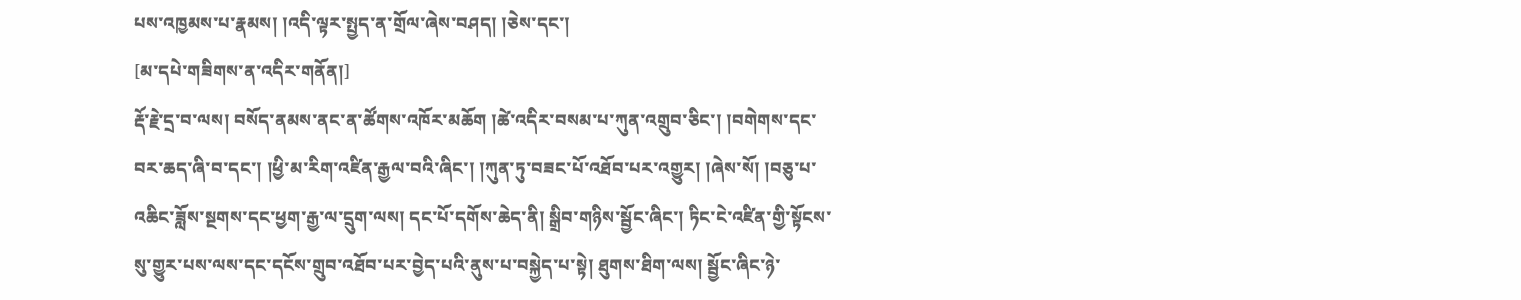པས་འཁྱམས་པ་རྣམས། །འདི་ལྟར་སྤྱད་ན་གྲོལ་ཞེས་བཤད། །ཅེས་དང་།
[མ་དཔེ་གཟིགས་ན་འདིར་གནོན།]
རྡོ་རྗེ་དྲ་བ་ལས། བསོད་ནམས་ནང་ན་ཚོགས་འཁོར་མཆོག །ཚེ་འདིར་བསམ་པ་ཀུན་འགྲུབ་ཅིང་། །བགེགས་དང་བར་ཆད་ཞི་བ་དང་། །ཕྱི་མ་རིག་འཛིན་རྒྱལ་བའི་ཞིང་། །ཀུན་ཏུ་བཟང་པོ་འཐོབ་པར་འགྱུར། །ཞེས་སོ། །བཅུ་པ་འཆིང་ཟློས་སྔགས་དང་ཕྱག་རྒྱ་ལ་དྲུག་ལས། དང་པོ་དགོས་ཆེད་ནི། སྒྲིབ་གཉིས་སྦྱོང་ཞིང་། ཏིང་ངེ་འཛིན་གྱི་སྟོངས་སུ་གྱུར་པས་ལས་དང་དངོས་གྲུབ་འཐོབ་པར་བྱེད་པའི་ནུས་པ་བསྐྱེད་པ་སྟེ། ཐུགས་ཐིག་ལས། སྦྱོང་ཞིང་ཉེ་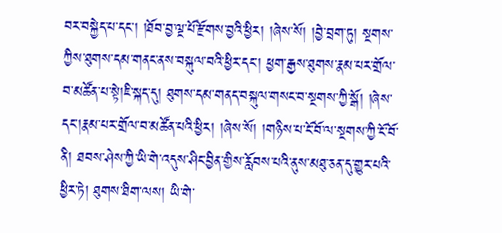བར་བསྐྱེད་པ་དང་། །ཐོབ་བྱ་ལྔ་པོ་རྫོགས་བྱའི་ཕྱིར། །ཞེས་སོ། །བྱེ་བྲག་ཏུ། སྔགས་ཀྱིས་ཐུགས་དམ་གནང་ནས་བསྐུལ་བའི་ཕྱིར་དང་། ཕྱག་རྒྱས་ཐུགས་རྣམ་པར་གྲོལ་བ་མཚོན་པ་སྟེ།ཇི་སྐད་དུ། ཐུགས་དམ་གནད་བསྐུལ་གསང་བ་སྔགས་ཀྱི་སྒོ། །ཞེས་དང་།རྣམ་པར་གྲོལ་བ་མཚོན་པའི་ཕྱིར། །ཞེས་སོ། །གཉིས་པ་ངོ་བོ་ལ་སྔགས་ཀྱི་ངོ་བོ་ནི། ཐབས་ཤེས་ཀྱི་ཡི་གེ་འདུས་ཤིང་བྱིན་གྱིས་རློབས་པའི་ནུས་མཐུ་ཅན་དུ་གྱུར་པའི་ཕྱིར་ཏེ། ཐུགས་ཐིག་ལས། ཡི་གེ་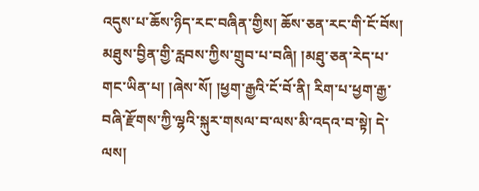འདུས་པ་ཆོས་ཉིད་རང་བཞིན་གྱིས། ཆོས་ཅན་རང་གི་ངོ་བོས། མཐུས་བྱིན་གྱི་རླབས་ཀྱིས་གྲུབ་པ་བཞི། །མཐུ་ཅན་རེད་པ་གང་ཡིན་པ། །ཞེས་སོ། །ཕྱག་རྒྱའི་ངོ་བོ་ནི། རིག་པ་ཕྱག་རྒྱ་བཞི་རྫོགས་ཀྱི་ལྷའི་སྐུར་གསལ་བ་ལས་མི་འདའ་བ་སྟེ། དེ་ལས།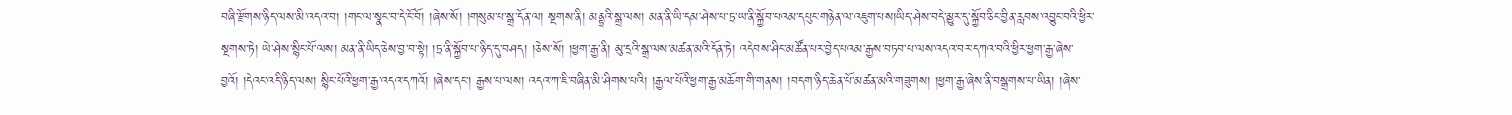བཞི་རྫོགས་ཉིད་ལས་མི་འདའ་བ། །གང་ལ་སྣང་བ་དེ་ངོ་བོ། །ཞེས་སོ། །གསུམ་པ་སྒྲ་དོན་ལ། སྔགས་ནི། མནྟྲའི་སྒྲ་ལས། མན་ནི་ཡི་དམ་ཤེས་པ་ཏྲ་ཡ་ནི་སྐྱོབ་པའམ་དཔུང་གཉེན་ལ་འཇུག་པས།ཡིད་ཤེས་བདེ་མྱུར་དུ་སྐྱོབ་ཅིང་བྱིན་རླབས་འབྱུང་བའི་ཕྱིར་སྔགས་ཏེ། ཡེ་ཤེས་སྙིང་པོ་ལས། མན་ནི་ཡིད་ཅེས་བྱ་བ་སྟེ། །ཏྲ་ནི་སྐྱོབ་པ་ཉིད་དུ་བཤད། །ཅེས་སོ། །ཕྱག་རྒྱ་ནི། མུ་དྲའི་སྒྲ་ལས་མཚན་མའི་དོན་ཏེ། འདེབས་ཤིང་མཚོན་པར་བྱེད་པའམ་རྒྱས་བཏབ་པ་ལས་འདའ་བར་དཀའ་བའི་ཕྱིར་ཕྱག་རྒྱ་ཞེས་བྱའོ། །དེའང་འདི་ཉིད་ལས། སྙིང་པོའི་ཕྱག་རྒྱ་འདའ་དཀའོ། །ཞེས་དང་། རྒྱས་པ་ལས། འདའ་ཀ་ཇི་བཞིན་མི་ཤིགས་པའི། །རྒྱལ་པོའི་ཕྱག་རྒྱ་མཆོག་གི་གནས། །བདག་ཉིད་ཆེན་པོ་མཚན་མའི་གཟུགས། །ཕྱག་རྒྱ་ཞེས་ནི་བསྒྲགས་པ་ཡིན། །ཞེས་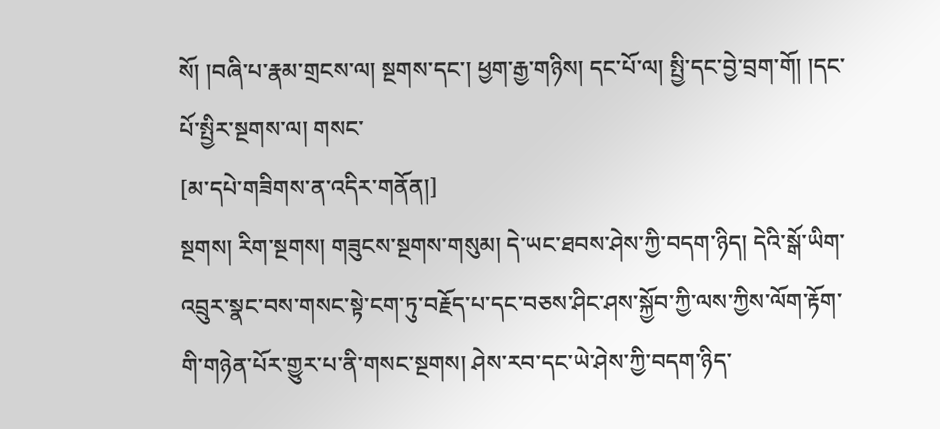སོ། །བཞི་པ་རྣམ་གྲངས་ལ། སྔགས་དང་། ཕྱག་རྒྱ་གཉིས། དང་པོ་ལ། སྤྱི་དང་བྱེ་བྲག་གོ། །དང་པོ་སྤྱིར་སྔགས་ལ། གསང་
[མ་དཔེ་གཟིགས་ན་འདིར་གནོན།]
སྔགས། རིག་སྔགས། གཟུངས་སྔགས་གསུམ། དེ་ཡང་ཐབས་ཤེས་ཀྱི་བདག་ཉིད། དེའི་སྒོ་ཡིག་འབྲུར་སྣང་བས་གསང་སྟེ་ངག་ཏུ་བརྗོད་པ་དང་བཅས་ཤིང་ཤས་སྐྱོབ་ཀྱི་ལས་ཀྱིས་ལོག་རྟོག་གི་གཉེན་པོར་གྱུར་པ་ནི་གསང་སྔགས། ཤེས་རབ་དང་ཡེ་ཤེས་ཀྱི་བདག་ཉིད་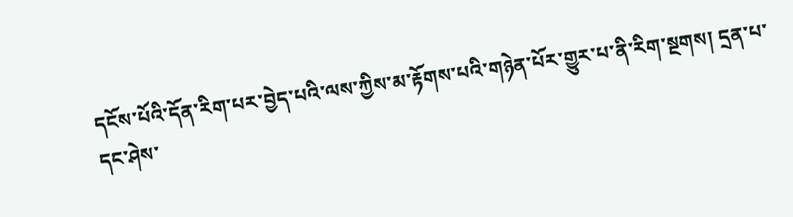དངོས་པོའི་དོན་རིག་པར་བྱེད་པའི་ལས་ཀྱིས་མ་རྟོགས་པའི་གཉེན་པོར་གྱུར་པ་ནི་རིག་སྔགས། དྲན་པ་དང་ཤེས་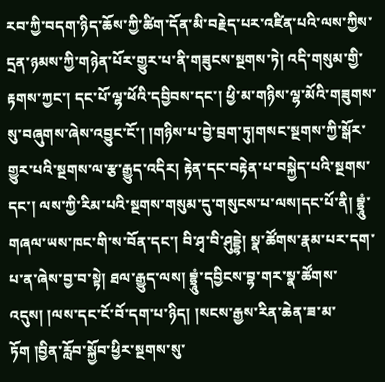རབ་ཀྱི་བདག་ཉིད་ཆོས་ཀྱི་ཚིག་དོན་མི་བརྗེད་པར་འཛིན་པའི་ལས་ཀྱིས་དྲན་ཉམས་ཀྱི་གཉེན་པོར་གྱུར་པ་ནི་གཟུངས་སྔགས་ཏེ། འདི་གསུམ་གྱི་རྟགས་ཀྱང་། དང་པོ་ལྷ་ཕོའི་དབྱིབས་དང་། ཕྱི་མ་གཉིས་ལྷ་མོའི་གཟུགས་སུ་བཞུགས་ཞེས་འབྱུང་ངོ་། །གཉིས་པ་བྱེ་བྲག་ཏུ།གསང་སྔགས་ཀྱི་སྒོར་གྱུར་པའི་སྔགས་ལ་རྩ་རྒྱུད་འདིར། རྟེན་དང་བརྟེན་པ་བསྐྱེད་པའི་སྔགས་དང་། ལས་ཀྱི་རིམ་པའི་སྔགས་གསུམ་དུ་གསུངས་པ་ལས།དང་པོ་ནི། བྷྲཱུཾ་གཞལ་ཡས་ཁང་གི་ས་བོན་དང་། བི་ཤྭ་བི་ཤུདྡྷེ། སྣ་ཚོགས་རྣམ་པར་དག་པ་ན་ཞེས་བྱ་བ་སྟེ། ཐལ་རྒྱུད་ལས། བྷྲཱུཾ་དབྱིངས་བྷ་གར་སྣ་ཚོགས་འདུས། །ལས་དང་ངོ་བོ་དག་པ་ཉིད། །སངས་རྒྱས་རིན་ཆེན་ཟ་མ་ཏོག །བྱིན་རློབ་སྐྱོབ་ཕྱིར་སྔགས་སུ་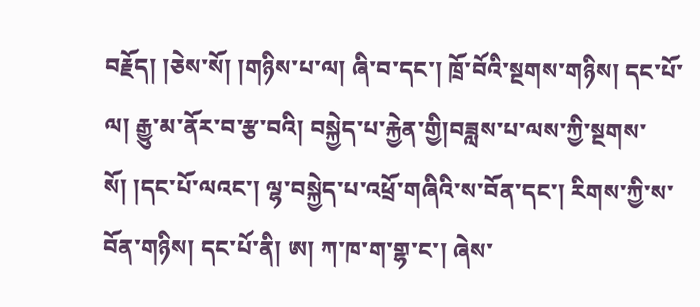བརྗོད། །ཅེས་སོ། །གཉིས་པ་ལ། ཞི་བ་དང་། ཁྲོ་བོའི་སྔགས་གཉིས། དང་པོ་ལ། རྒྱུ་མ་ནོར་བ་རྩ་བའི། བསྐྱེད་པ་རྐྱེན་གྱི།བཟླས་པ་ལས་ཀྱི་སྔགས་སོ། །དང་པོ་ལའང་། ལྷ་བསྐྱེད་པ་འཕྲོ་གཞིའི་ས་བོན་དང་། རིགས་ཀྱི་ས་བོན་གཉིས། དང་པོ་ནི། ཨ། ཀ་ཁ་ག་གྷ་ང་། ཞེས་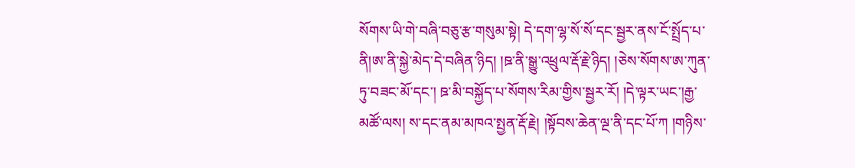སོགས་ཡི་གེ་བཞི་བཅུ་རྩ་གསུམ་སྟེ། དེ་དག་ལྷ་སོ་སོ་དང་སྦྱར་ནས་ངོ་སྤྲོད་པ་ནི།ཨ་ནི་སྐྱེ་མེད་དེ་བཞིན་ཉིད། །ཋ་ནི་སྒྱུ་འཕྲུལ་རྡོ་རྗེ་ཉིད། །ཅེས་སོགས་ཨ་ཀུན་ཏུ་བཟང་མོ་དང་། ཋ་མི་བསྐྱོད་པ་སོགས་རིམ་གྱིས་སྦྱར་རོ། །དེ་ལྟར་ཡང་།རྒྱ་མཚོ་ལས། ས་དང་ནམ་མཁའ་སྤྱན་རྡོ་རྗེ། །སྟོབས་ཆེན་ལྔ་ནི་དང་པོ་ཀ །གཉིས་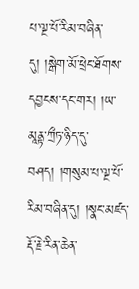པ་ལྔ་པོ་རིམ་བཞིན་དུ། །སྒེག་མོ་ཕྲེང་ཐོགས་དབྱངས་དང་གར། །ཡ་མཱནྟ་ཀྲྀཏ་ཉིད་དུ་བཤད། །གསུམ་པ་ལྔ་པོ་རིམ་བཞིན་དུ། །སྣང་མཛད་རྡོ་རྗེ་རིན་ཆེན་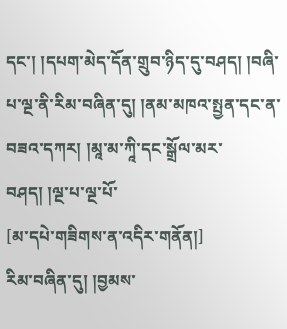དང་། །དཔག་མེད་དོན་གྲུབ་ཉིད་དུ་བཤད། །བཞི་པ་ལྔ་ནི་རིམ་བཞིན་དུ། །ནམ་མཁའ་སྤྱན་དང་ན་བཟའ་དཀར། །མཱ་མ་ཀཱི་དང་སྒྲོལ་མར་བཤད། །ལྔ་པ་ལྔ་པོ་
[མ་དཔེ་གཟིགས་ན་འདིར་གནོན།]
རིམ་བཞིན་དུ། །བྱམས་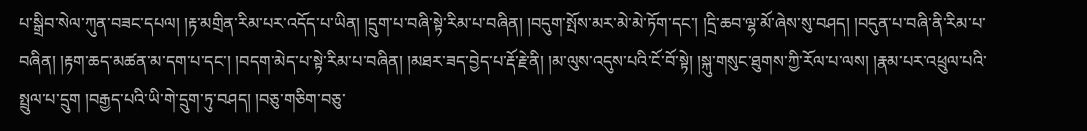པ་སྒྲིབ་སེལ་ཀུན་བཟང་དཔལ། །རྟ་མགྲིན་རིམ་པར་འདོད་པ་ཡིན། །དྲུག་པ་བཞི་སྟེ་རིམ་པ་བཞིན། །བདུག་སྤོས་མར་མེ་མེ་ཏོག་དང་། །དྲི་ཆབ་ལྷ་མོ་ཞེས་སུ་བཤད། །བདུན་པ་བཞི་ནི་རིམ་པ་བཞིན། །རྟག་ཆད་མཚན་མ་དག་པ་དང་། །བདག་མེད་པ་སྟེ་རིམ་པ་བཞིན། །མཐར་ཟད་བྱེད་པ་རྡོ་རྗེ་ནི། །མ་ལུས་འདུས་པའི་ངོ་བོ་སྟེ། །སྐུ་གསུང་ཐུགས་ཀྱི་རོལ་པ་ལས། །རྣམ་པར་འཕྲུལ་པའི་སྤྲུལ་པ་དྲུག །བརྒྱད་པའི་ཡི་གེ་དྲུག་ཏུ་བཤད། །བཅུ་གཅིག་བཅུ་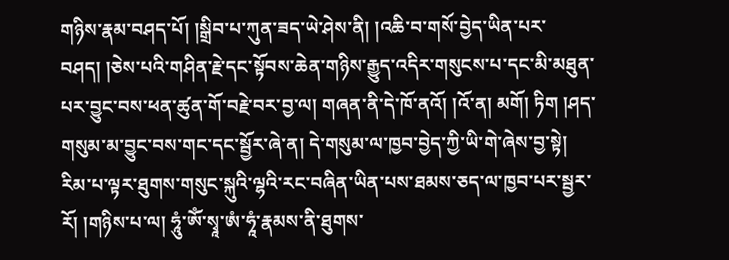གཉིས་རྣམ་བཤད་པོ། །སྒྲིབ་པ་ཀུན་ཟད་ཡེ་ཤེས་ནི། །འཆི་བ་གསོ་བྱེད་ཡིན་པར་བཤད། །ཅེས་པའི་གཤིན་རྗེ་དང་སྟོབས་ཆེན་གཉིས་རྒྱུད་འདིར་གསུངས་པ་དང་མི་མཐུན་པར་བྱུང་བས་ཕན་ཚུན་གོ་བརྗེ་བར་བྱ་ལ། གཞན་ནི་དེ་ཁོ་ནའོ། །འོ་ན། མགོ། ཏིག །ཤད་གསུམ་མ་བྱུང་བས་གང་དང་སྦྱོར་ཞེ་ན། དེ་གསུམ་ལ་ཁྱབ་བྱེད་ཀྱི་ཡི་གེ་ཞེས་བྱ་སྟེ། རིམ་པ་ལྟར་ཐུགས་གསུང་སྐུའི་ལྷའི་རང་བཞིན་ཡིན་པས་ཐམས་ཅད་ལ་ཁྱབ་པར་སྦྱར་རོ། །གཉིས་པ་ལ། ཧཱུཾ་ཨོཾ་སྭཱ་ཨཾ་ཧཱཾ་རྣམས་ནི་ཐུགས་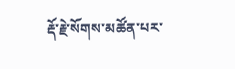རྡོ་རྗེ་སོགས་མཚོན་པར་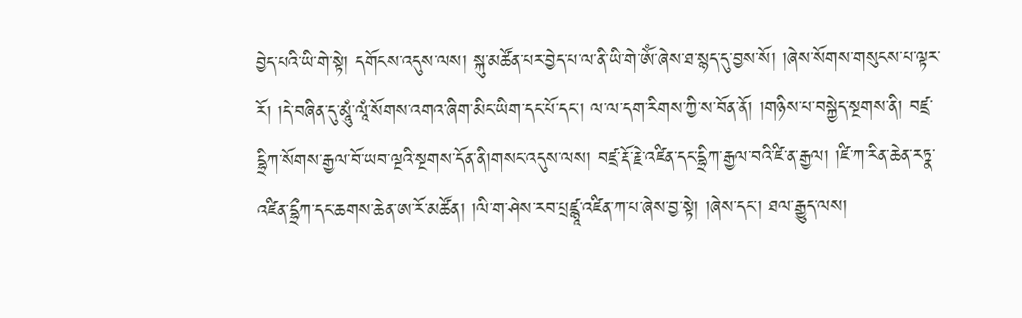བྱེད་པའི་ཡི་གེ་སྟེ། དགོངས་འདུས་ལས། སྐུ་མཚོན་པར་བྱེད་པ་ལ་ནི་ཡི་གེ་ཨོཾ་ཞེས་ཐ་སྙད་དུ་བྱས་སོ། །ཞེས་སོགས་གསུངས་པ་ལྟར་རོ། །དེ་བཞིན་དུ་མཱུཾ་ལཱཾ་སོགས་འགའ་ཞིག་མིང་ཡིག་དང་པོ་དང་། ལ་ལ་དག་རིགས་ཀྱི་ས་བོན་ནོ། །གཉིས་པ་བསྐྱེད་སྔགས་ནི། བཛྲ་དྷྲིཀ་སོགས་རྒྱལ་བོ་ཡབ་ལྔའི་སྔགས་དོན་ནི།གསང་འདུས་ལས། བཛྲ་རྡོ་རྗེ་འཛིན་དང་དྷྲིཀ་རྒྱལ་བའི་ཛི་ན་རྒྱལ། །ཛི་ཀ་རིན་ཆེན་རཏྣ་འཛིན་དྷྲྀཀ་དང་ཆགས་ཆེན་ཨ་རོ་མཚོན། །ལི་ག་ཤེས་རབ་པྲཛྙཱ་འཛིན་ཀ་པ་ཞེས་བྱ་སྟེ། །ཞེས་དང་། ཐལ་རྒྱུད་ལས།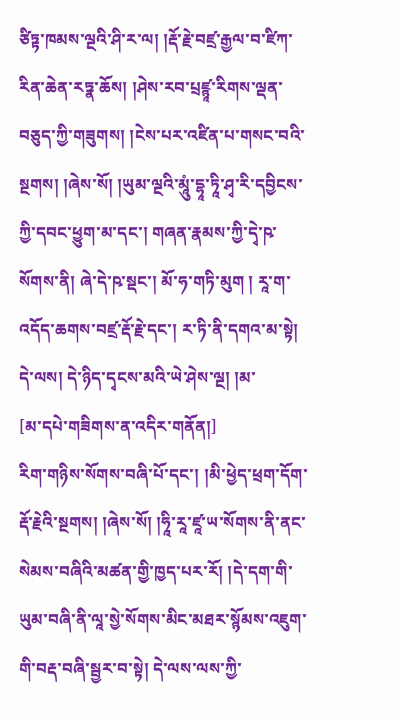ཙིཏྟ་ཁམས་ལྔའི་ཤི་ར་ལ། །རྡོ་རྗེ་བཛྲ་རྒྱལ་བ་ཛིཀ་རིན་ཆེན་རཏྣ་ཆོས། །ཤེས་རབ་པྲཛྙཱ་རིགས་ལྡན་བཅུད་ཀྱི་གཟུགས། །ངེས་པར་འཛིན་པ་གསང་བའི་སྔགས། །ཞེས་སོ། །ཡུམ་ལྔའི་མཱུཾ་དྷཱ་ཏཱི་ཤྭ་རི་དབྱིངས་ཀྱི་དབང་ཕྱུག་མ་དང་། གཞན་རྣམས་ཀྱི་དྭེ་ཥ་སོགས་ནི། ཞེ་དེ་ཥ་སྡང་། མོ་ཧ་གཏི་མུག ། རཱ་ག་འདོད་ཆགས་བཛྲ་རྡོ་རྗེ་དང་། ར་ཏི་ནི་དགའ་མ་སྟེ། དེ་ལས། དེ་ཉིད་དྭངས་མའི་ཡེ་ཤེས་ལྔ། །མ་
[མ་དཔེ་གཟིགས་ན་འདིར་གནོན།]
རིག་གཉིས་སོགས་བཞི་པོ་དང་། །མི་ཕྱེད་ཕྲག་དོག་རྡོ་རྗེའི་སྔགས། །ཞེས་སོ། །ཧཱི་རཱ་ཛཱ་ཡ་སོགས་ནི་ནང་སེམས་བཞིའི་མཚན་གྱི་ཁྱད་པར་རོ། །དེ་དག་གི་ཡུམ་བཞི་ནི་ལཱ་སྱེ་སོགས་མིང་མཐར་སྙོམས་འཇུག་གི་བརྡ་བཞི་སྦྱར་བ་སྟེ། དེ་ལས་ལས་ཀྱི་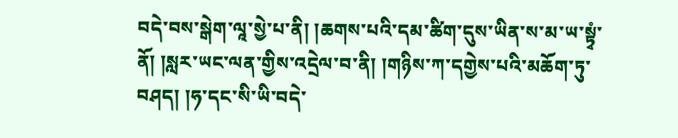བདེ་བས་སྒེག་ལཱ་སྱེ་པ་ནི། །ཆགས་པའི་དམ་ཚིག་དུས་ཡིན་ས་མ་ཡ་སྟྭཾ་ནོ། །སླར་ཡང་ལན་གྱིས་འདྲེལ་བ་ནི། །གཉིས་ཀ་དགྱེས་པའི་མཆོག་ཏུ་བཤད། །ཧ་དང་སི་ཡི་བདེ་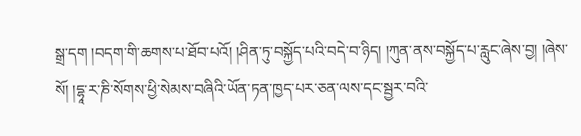སྒྲ་དག །བདག་གི་ཆགས་པ་ཐོབ་པའོ། །ཤིན་ཏུ་བསྐྱོད་པའི་བདེ་བ་ཉིད། །ཀུན་ནས་བསྐྱོད་པ་རླུང་ཞེས་བྱ། །ཞེས་སོ། །དྷཱ་ར་ཎི་སོགས་ཕྱི་སེམས་བཞིའི་ཡོན་ཏན་ཁྱད་པར་ཅན་ལས་དང་སྦྱར་བའི་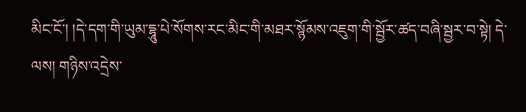མིང་ངོ་། །དེ་དག་གི་ཡུམ་དྷཱུ་པེ་སོགས་རང་མིང་གི་མཐར་སྙོམས་འཇུག་གི་སྦྱོར་ཚད་བཞི་སྦྱར་བ་སྟེ། དེ་ལས། གཉིས་འདྲེས་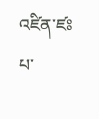འཛིན་ཛཿ པ་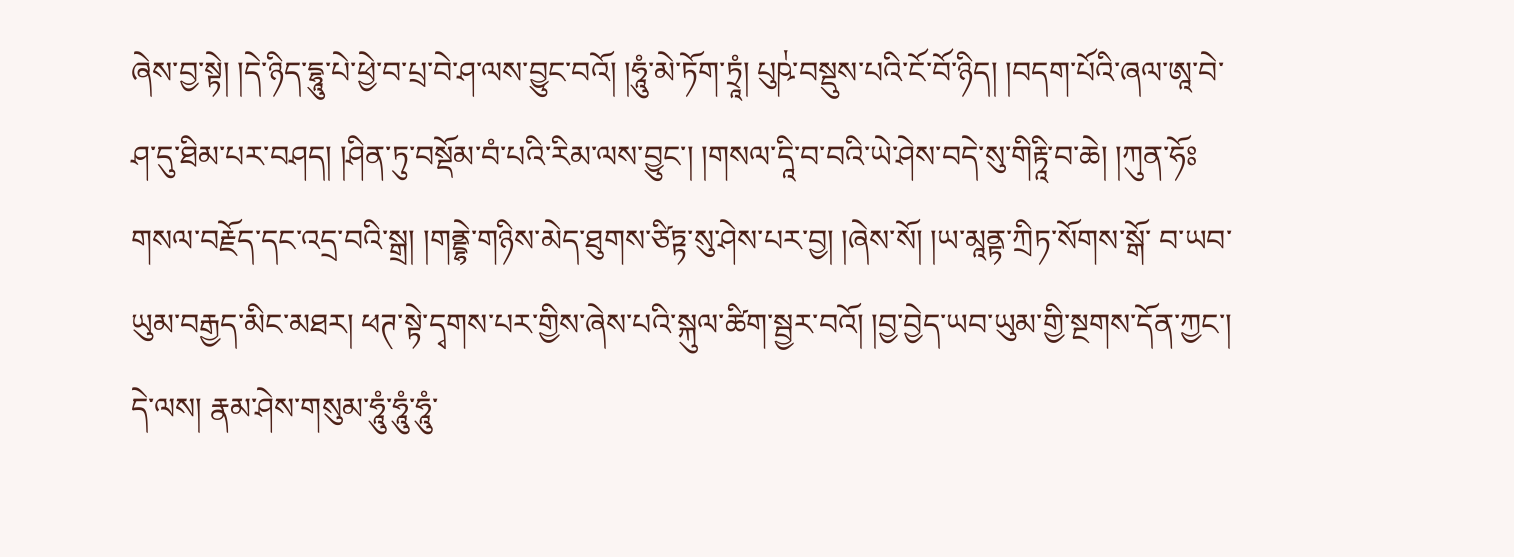ཞེས་བྱ་སྟེ། །དེ་ཉིད་དྷཱུ་པེ་ཕྱེ་བ་པྲ་བེ་ཤ་ལས་བྱུང་བའོ། །ཧཱུཾ་མེ་ཏོག་ཏྲཱཾ། པུཥ྇་བསྡུས་པའི་ངོ་བོ་ཉིད། །བདག་པོའི་ཞལ་ཨཱ་བེ་ཤ་དུ་ཐིམ་པར་བཤད། །ཤིན་ཏུ་བསྡོམ་བཾ་པའི་རིམ་ལས་བྱུང་། །གསལ་དཱི་བ་བའི་ཡེ་ཤེས་བདེ་སུ་གིརྟཱི་བ་ཆེ། །ཀུན་ཧོཿ གསལ་བརྗོད་དང་འདྲ་བའི་སྒྲ། །གནྡྷེ་གཉིས་མེད་ཐུགས་ཙིཏྟ་སུ་ཤེས་པར་བྱ། །ཞེས་སོ། །ཡ་མཱནྟ་ཀྲིཏ་སོགས་སྒོ་ བ་ཡབ་ཡུམ་བརྒྱད་མིང་མཐར། ཕཊ་སྟེ་དྭགས་པར་གྱིས་ཞེས་པའི་སྐུལ་ཚིག་སྦྱར་བའོ། །བྱ་བྱེད་ཡབ་ཡུམ་གྱི་སྔགས་དོན་ཀྱང་། དེ་ལས། རྣམ་ཤེས་གསུམ་ཧཱུཾ་ཧཱུཾ་ཧཱུཾ་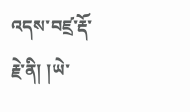འདས་བཛྲ་རྡོ་རྗེ་ནི། །ཡེ་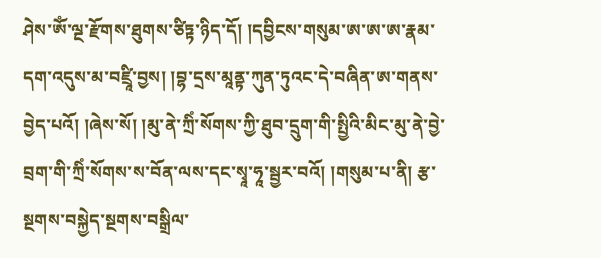ཤེས་ཨོཾ་ལྔ་རྫོགས་ཐུགས་ཙིཏྟ་ཉིད་དོ། །དབྱིངས་གསུམ་ཨ་ཨ་ཨ་རྣམ་དག་འདུས་མ་བཛྲཱི་བྱས། །བྷ་དྲས་མཱནྟ་ཀུན་ཏུའང་དེ་བཞིན་ཨ་གནས་བྱེད་པའོ། །ཞེས་སོ། །མུ་ནེ་ཀྲིཾ་སོགས་ཀྱི་ཐུབ་དྲུག་གི་སྤྱིའི་མིང་མུ་ནེ་བྱེ་བྲག་གི་ཀྲིཾ་སོགས་ས་བོན་ལས་དང་སྭཱ་ཧཱ་སྦྱར་བའོ། །གསུམ་པ་ནི། རྩ་སྔགས་བསྐྱེད་སྔགས་བསྒྲིལ་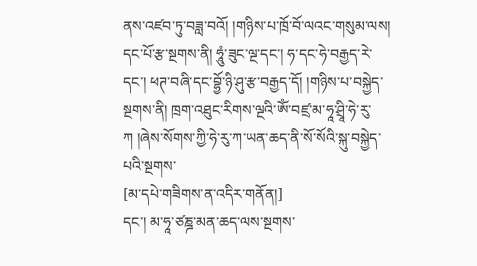ནས་འཛབ་ཏུ་བཟླ་བའོ། །གཉིས་པ་ཁྲོ་བོ་ལའང་གསུམ་ལས། དང་པོ་རྩ་སྔགས་ནི། ཧཱུཾ་ཟུང་ལྔ་དང་། ཧ་དང་ཧེ་བརྒྱད་རེ་དང་། ཕཊ་བཞི་དང་བྷྱོ་ཉི་ཤུ་རྩ་བརྒྱད་དོ། །གཉིས་པ་བསྐྱེད་སྔགས་ནི། ཁྲག་འཐུང་རིགས་ལྔའི་ཨོཾ་བཛྲ་མ་ཧཱ་ཤྲཱི་ཧེ་རུ་ཀ །ཞེས་སོགས་ཀྱི་ཧེ་རུ་ཀ་ཡན་ཆད་ནི་སོ་སོའི་སྐུ་བསྐྱེད་པའི་སྔགས་
[མ་དཔེ་གཟིགས་ན་འདིར་གནོན།]
དང་། མ་ཧཱ་ཙཎྜ་མན་ཆད་ལས་སྔགས་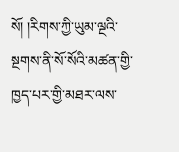སོ། །རིགས་ཀྱི་ཡུམ་ལྔའི་སྔགས་ནི་སོ་སོའི་མཚན་གྱི་ཁྱད་པར་གྱི་མཐར་ལས་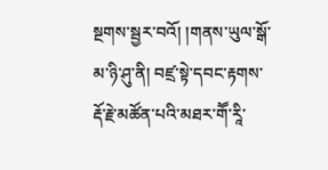སྔགས་སྦྱར་བའོ། །གནས་ཡུལ་སྒོ་མ་ཉི་ཤུ་ནི། བཛྲ་སྟེ་དབང་རྟགས་རྡོ་རྗེ་མཚོན་པའི་མཐར་གཽ་རཱི་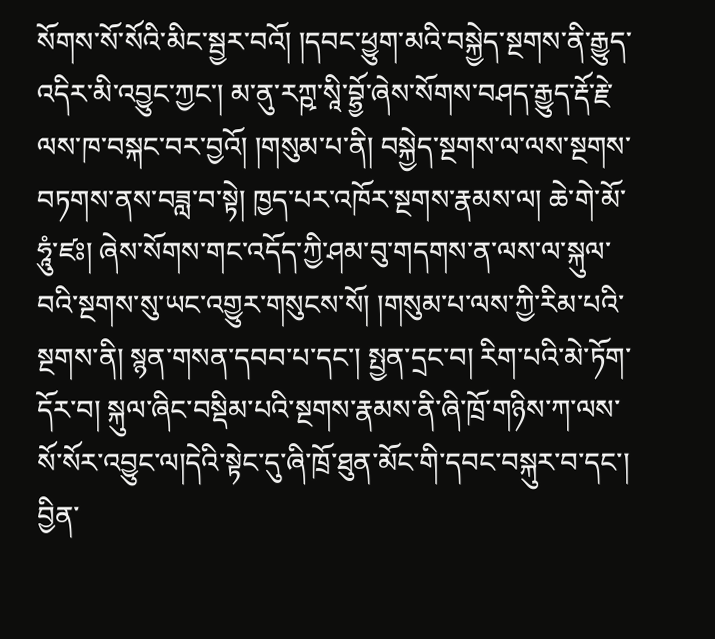སོགས་སོ་སོའི་མིང་སྦྱར་བའོ། །དབང་ཕྱུག་མའི་བསྐྱེད་སྔགས་ནི་རྒྱུད་འདིར་མི་འབྱུང་ཀྱང་། མ་ནུ་རཀྵ་སཱི་བྷྱོ་ཞེས་སོགས་བཤད་རྒྱུད་རྡོ་རྗེ་ལས་ཁ་བསྐང་བར་བྱའོ། །གསུམ་པ་ནི། བསྐྱེད་སྔགས་ལ་ལས་སྔགས་བཏགས་ནས་བཟླ་བ་སྟེ། ཁྱད་པར་འཁོར་སྔགས་རྣམས་ལ། ཆེ་གེ་མོ་ཧཱུཾ་ཛཿ། ཞེས་སོགས་གང་འདོད་ཀྱི་ཤམ་བུ་གདགས་ན་ལས་ལ་སྐུལ་བའི་སྔགས་སུ་ཡང་འགྱུར་གསུངས་སོ། །གསུམ་པ་ལས་ཀྱི་རིམ་པའི་སྔགས་ནི། སྙན་གསན་དབབ་པ་དང་། སྤྱན་དྲང་བ། རིག་པའི་མེ་ཏོག་དོར་བ། སྐུལ་ཞིང་བསྡིམ་པའི་སྔགས་རྣམས་ནི་ཞི་ཁྲོ་གཉིས་ཀ་ལས་སོ་སོར་འབྱུང་ལ།དེའི་སྟེང་དུ་ཞི་ཁྲོ་ཐུན་མོང་གི་དབང་བསྐུར་བ་དང་། བྱིན་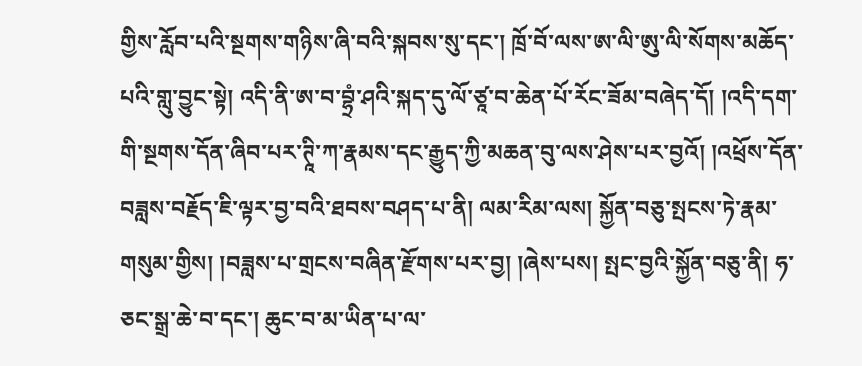གྱིས་རློབ་པའི་སྔགས་གཉིས་ཞི་བའི་སྐབས་སུ་དང་། ཁྲོ་བོ་ལས་ཨ་ལི་ཨུ་ལི་སོགས་མཆོད་པའི་གླུ་བྱུང་སྟེ། འདི་ནི་ཨ་བ་བྷྲཾ་ཤའི་སྐད་དུ་ལོ་ཙཱ་བ་ཆེན་པོ་རོང་ཟོམ་བཞེད་དོ། །འདི་དག་གི་སྔགས་དོན་ཞིབ་པར་ཊཱི་ཀ་རྣམས་དང་རྒྱུད་ཀྱི་མཆན་བུ་ལས་ཤེས་པར་བྱའོ། །འཕྲོས་དོན་བཟླས་བརྗོད་ཇི་ལྟར་བྱ་བའི་ཐབས་བཤད་པ་ནི། ལམ་རིམ་ལས། སྐྱོན་བཅུ་སྤངས་ཏེ་རྣམ་གསུམ་གྱིས། །བཟླས་པ་གྲངས་བཞིན་རྫོགས་པར་བྱ། །ཞེས་པས། སྤང་བྱའི་སྐྱོན་བཅུ་ནི། ཧ་ཅང་སྒྲ་ཆེ་བ་དང་། ཆུང་བ་མ་ཡིན་པ་ལ་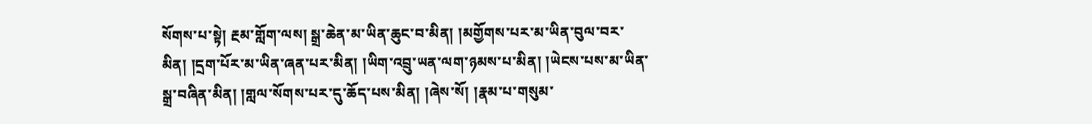སོགས་པ་སྟེ། རྔམ་གློག་ལས། སྒྲ་ཆེན་མ་ཡིན་ཆུང་བ་མིན། །མགྱོགས་པར་མ་ཡིན་བུལ་བར་མིན། །དྲག་པོར་མ་ཡིན་ཞན་པར་མིན། །ཡིག་འབྲུ་ཡན་ལག་ཉམས་པ་མིན། །ཡེངས་པས་མ་ཡིན་སྒྲ་བཞིན་མིན། །གླལ་སོགས་པར་དུ་ཆོད་པས་མིན། །ཞེས་སོ། །རྣམ་པ་གསུམ་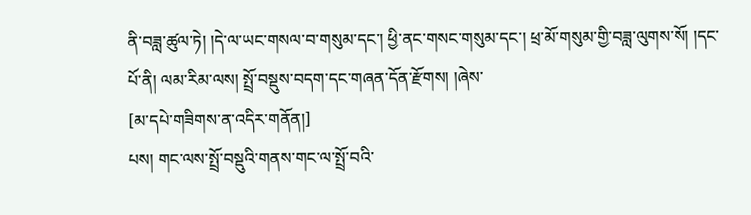ནི་བཟླ་ཚུལ་ཏེ། །དེ་ལ་ཡང་གསལ་བ་གསུམ་དང་། ཕྱི་ནང་གསང་གསུམ་དང་། ཕྲ་མོ་གསུམ་གྱི་བཟླ་ལུགས་སོ། །དང་པོ་ནི། ལམ་རིམ་ལས། སྤྲོ་བསྡུས་བདག་དང་གཞན་དོན་རྫོགས། །ཞེས་
[མ་དཔེ་གཟིགས་ན་འདིར་གནོན།]
པས། གང་ལས་སྤྲོ་བསྡུའི་གནས་གང་ལ་སྤྲོ་བའི་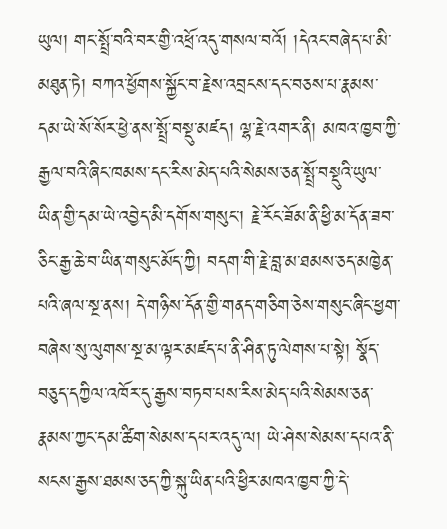ཡུལ། གང་སྤྲོ་བའི་བར་གྱི་འཕྲོ་འདུ་གསལ་བའོ། །དེའང་བཞེད་པ་མི་མཐུན་ཏེ། བཀའ་ཕྱོགས་སྐྱོང་བ་རྗེས་འབྲངས་དང་བཅས་པ་རྣམས་དམ་ཡེ་སོ་སོར་ཕྱེ་ནས་སྤྲོ་བསྡུ་མཛད། ལྷ་རྗེ་འགར་ནི། མཁའ་ཁྱབ་ཀྱི་རྒྱལ་བའི་ཞིང་ཁམས་དང་རིས་མེད་པའི་སེམས་ཅན་སྤྲོ་བསྡུའི་ཡུལ་ཡིན་གྱི་དམ་ཡེ་འབྱེད་མི་དགོས་གསུང་། རྗེ་རོང་ཟོམ་ནི་ཕྱི་མ་དོན་ཟབ་ཅིང་རྒྱ་ཆེ་བ་ཡིན་གསུང་མོད་ཀྱི། བདག་གི་རྗེ་བླ་མ་ཐམས་ཅད་མཁྱེན་པའི་ཞལ་སྔ་ནས། དེ་གཉིས་དོན་གྱི་གནད་གཅིག་ཅེས་གསུང་ཞིང་ཕྱག་བཞེས་སུ་ལུགས་སྔ་མ་ལྟར་མཛད་པ་ནི་ཤིན་ཏུ་ལེགས་པ་སྟེ། སྣོད་བཅུད་དཀྱིལ་འཁོར་དུ་རྒྱས་བཏབ་པས་རིས་མེད་པའི་སེམས་ཅན་རྣམས་ཀྱང་དམ་ཚིག་སེམས་དཔར་འདུ་ལ། ཡེ་ཤེས་སེམས་དཔའ་ནི་སངས་རྒྱས་ཐམས་ཅད་ཀྱི་སྐུ་ཡིན་པའི་ཕྱིར་མཁའ་ཁྱབ་ཀྱི་དེ་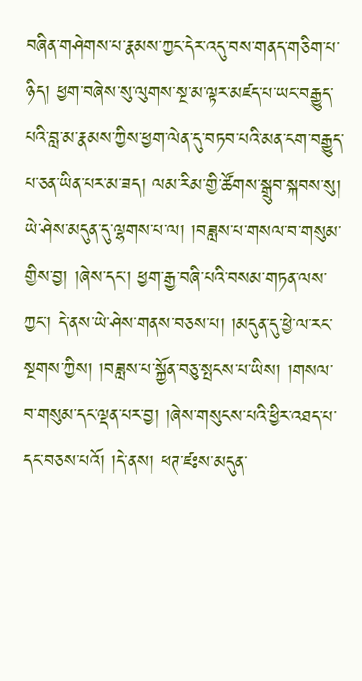བཞིན་གཤེགས་པ་རྣམས་ཀྱང་དེར་འདུ་བས་གནད་གཅིག་པ་ཉིད། ཕྱག་བཞེས་སུ་ལུགས་སྔ་མ་ལྟར་མཛད་པ་ཡང་བརྒྱུད་པའི་བླ་མ་རྣམས་ཀྱིས་ཕྱག་ལེན་དུ་བཏབ་པའི་མན་ངག་བརྒྱུད་པ་ཅན་ཡིན་པར་མ་ཟད། ལམ་རིམ་གྱི་ཚོགས་སྒྲུབ་སྐབས་སུ། ཡེ་ཤེས་མདུན་དུ་ལྷགས་པ་ལ། །བཟླས་པ་གསལ་བ་གསུམ་གྱིས་བྱ། །ཞེས་དང་། ཕྱག་རྒྱ་བཞི་པའི་བསམ་གཏན་ལས་ཀྱང་། དེ་ནས་ཡེ་ཤེས་གནས་བཅས་པ། །མདུན་དུ་ཕྱེ་ལ་རང་སྔགས་ཀྱིས། །བཟླས་པ་སྐྱོན་བཅུ་སྤངས་པ་ཡིས། །གསལ་བ་གསུམ་དང་ལྡན་པར་བྱ། །ཞེས་གསུངས་པའི་ཕྱིར་འཐད་པ་དང་བཅས་པའོ། །དེ་ནས། ཕཊ་ཛཿས་མདུན་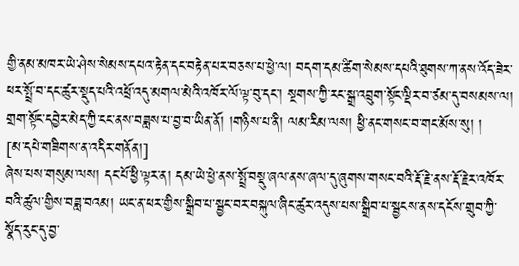གྱི་ནམ་མཁར་ཡེ་ཤེས་སེམས་དཔའ་རྟེན་དང་བརྟེན་པར་བཅས་པ་ཕྱེ་ལ། བདག་དམ་ཚིག་སེམས་དཔའི་ཐུགས་ཀ་ནས་འོད་ཟེར་ཕར་སྤྲོ་བ་དང་ཚུར་སྡུད་པའི་འཕྲོ་འདུ་མགལ་མེའི་འཁོར་ལོ་ལྟ་བུ་དང་། སྔགས་ཀྱི་རང་སྒྲ་འབྲུག་སྟོང་ལྡིར་བ་ཙམ་དུ་བསམས་ལ། གྲག་སྟོང་དབྱེར་མེད་ཀྱི་ངང་ནས་བཟླས་པ་བྱ་བ་ཡིན་ནོ། །གཉིས་པ་ནི། ལམ་རིམ་ལས། ཕྱི་ནང་གསང་བ་གང་མོས་སུ། །
[མ་དཔེ་གཟིགས་ན་འདིར་གནོན།]
ཞེས་པས་གསུམ་ལས། དང་པོ་ཕྱི་ལྟར་ན། དམ་ཡེ་ཕྱེ་ནས་སྤྲོ་བསྡུ་ཞལ་ནས་ཞལ་དུ་ཞུགས་གསང་བའི་རྡོ་རྗེ་ནས་རྡོ་རྗེར་འཁོར་བའི་ཚུལ་གྱིས་བཟླ་བའམ། ཡང་ན་ཕར་གྱིས་སྒྲིབ་པ་སྦྱང་བར་བསྐུལ་ཞིང་ཚུར་འདུས་པས་སྒྲིབ་པ་སྦྱངས་ནས་དངོས་གྲུབ་ཀྱི་སྣོད་རུང་དུ་བྱ་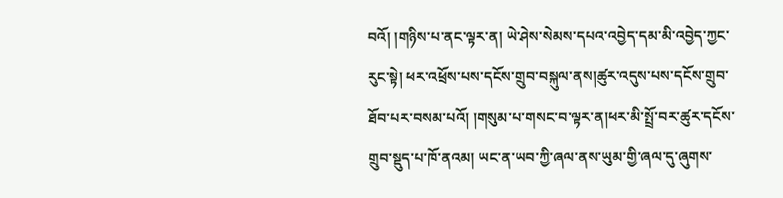བའོ། །གཉིས་པ་ནང་ལྟར་ན། ཡེ་ཤེས་སེམས་དཔའ་འབྱེད་དམ་མི་འབྱེད་ཀྱང་རུང་སྟེ། ཕར་འཕྲོས་པས་དངོས་གྲུབ་བསྐུལ་ནས།ཚུར་འདུས་པས་དངོས་གྲུབ་ཐོབ་པར་བསམ་པའོ། །གསུམ་པ་གསང་བ་ལྟར་ན།ཕར་མི་སྤྲོ་བར་ཚུར་དངོས་གྲུབ་སྡུད་པ་ཁོ་ནའམ། ཡང་ན་ཡབ་ཀྱི་ཞལ་ནས་ཡུམ་གྱི་ཞལ་དུ་ཞུགས་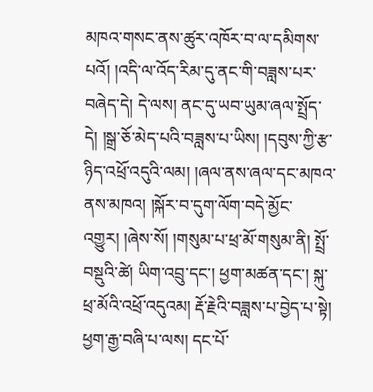མཁའ་གསང་ནས་ཚུར་འཁོར་བ་ལ་དམིགས་པའོ། །འདི་ལ་འོད་རིམ་དུ་ནང་གི་བཟླས་པར་བཞེད་དེ། དེ་ལས། ནང་དུ་ཡབ་ཡུམ་ཞལ་སྤྲོད་དེ། །སྒྲ་ཅོ་མེད་པའི་བཟླས་པ་ཡིས། །དབུས་ཀྱི་རྩ་ཉིད་འཕྲོ་འདུའི་ལམ། །ཞལ་ནས་ཞལ་དང་མཁའ་ནས་མཁའ། །སྐོར་བ་དུག་ལོག་བདེ་མྱོང་འགྱུར། །ཞེས་སོ། །གསུམ་པ་ཕྲ་མོ་གསུམ་ནི། སྤྲོ་བསྡུའི་ཚེ། ཡིག་འབྲུ་དང་། ཕྱག་མཚན་དང་། སྐུ་ཕྲ་མོའི་འཕྲོ་འདུའམ། རྡོ་རྗེའི་བཟླས་པ་བྱེད་པ་སྟེ། ཕྱག་རྒྱ་བཞི་པ་ལས། དང་པོ་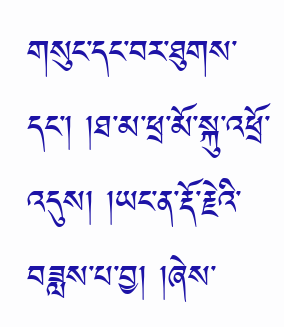གསུང་དང་བར་ཐུགས་དང་། །ཐ་མ་ཕྲ་མོ་སྐུ་འཕྲོ་འདུས། །ཡང་ན་རྡོ་རྗེའི་བཟླས་པ་བྱ། །ཞེས་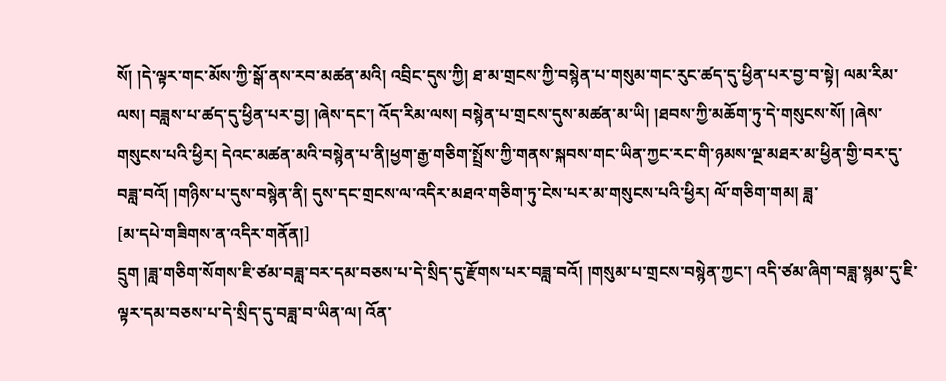སོ། །དེ་ལྟར་གང་མོས་ཀྱི་སྒོ་ནས་རབ་མཚན་མའི། འབྲིང་དུས་ཀྱི། ཐ་མ་གྲངས་ཀྱི་བསྙེན་པ་གསུམ་གང་རུང་ཚད་དུ་ཕྱིན་པར་བྱ་བ་སྟེ། ལམ་རིམ་ལས། བཟླས་པ་ཚད་དུ་ཕྱིན་པར་བྱ། །ཞེས་དང་། འོད་རིམ་ལས། བསྙེན་པ་གྲངས་དུས་མཚན་མ་ཡི། །ཐབས་ཀྱི་མཆོག་ཏུ་དེ་གསུངས་སོ། །ཞེས་གསུངས་པའི་ཕྱིར། དེའང་མཚན་མའི་བསྙེན་པ་ནི།ཕྱག་རྒྱ་གཅིག་སྤྲོས་ཀྱི་གནས་སྐབས་གང་ཡིན་ཀྱང་རང་གི་ཉམས་ལྔ་མཐར་མ་ཕྱིན་གྱི་བར་དུ་བཟླ་བའོ། །གཉིས་པ་དུས་བསྙེན་ནི། དུས་དང་གྲངས་ལ་འདིར་མཐའ་གཅིག་ཏུ་ངེས་པར་མ་གསུངས་པའི་ཕྱིར། ལོ་གཅིག་གམ། ཟླ་
[མ་དཔེ་གཟིགས་ན་འདིར་གནོན།]
དྲུག །ཟླ་གཅིག་སོགས་ཇི་ཙམ་བཟླ་བར་དམ་བཅས་པ་དེ་སྲིད་དུ་རྫོགས་པར་བཟླ་བའོ། །གསུམ་པ་གྲངས་བསྙེན་ཀྱང་། འདི་ཙམ་ཞིག་བཟླ་སྙམ་དུ་ཇི་ལྟར་དམ་བཅས་པ་དེ་སྲིད་དུ་བཟླ་བ་ཡིན་ལ། འོན་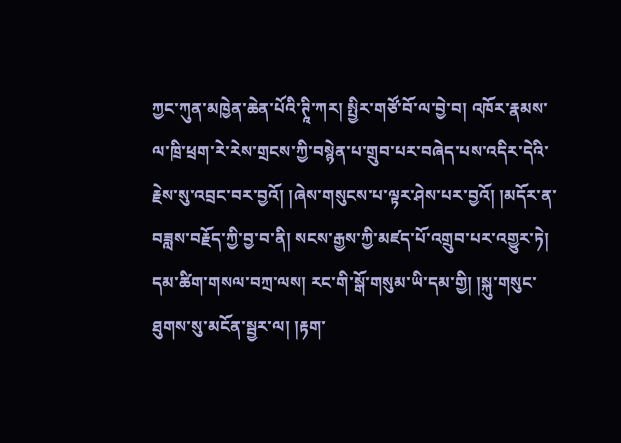ཀྱང་ཀུན་མཁྱེན་ཆེན་པོའི་ཊཱི་ཀར། སྤྱིར་གཙོ་བོ་ལ་བྱེ་བ། འཁོར་རྣམས་ལ་ཁྲི་ཕྲག་རེ་རེས་གྲངས་ཀྱི་བསྙེན་པ་གྲུབ་པར་བཞེད་པས་འདིར་དེའི་རྗེས་སུ་འབྲང་བར་བྱའོ། །ཞེས་གསུངས་པ་ལྟར་ཤེས་པར་བྱའོ། །མདོར་ན་བཟླས་བརྗོད་ཀྱི་བྱ་བ་ནི། སངས་རྒྱས་ཀྱི་མཛད་པོ་འགྲུབ་པར་འགྱུར་ཏེ། དམ་ཚིག་གསལ་བཀྲ་ལས། རང་གི་སྒོ་གསུམ་ཡི་དམ་གྱི། །སྐུ་གསུང་ཐུགས་སུ་མངོན་སྦྱར་ལ། །རྟག་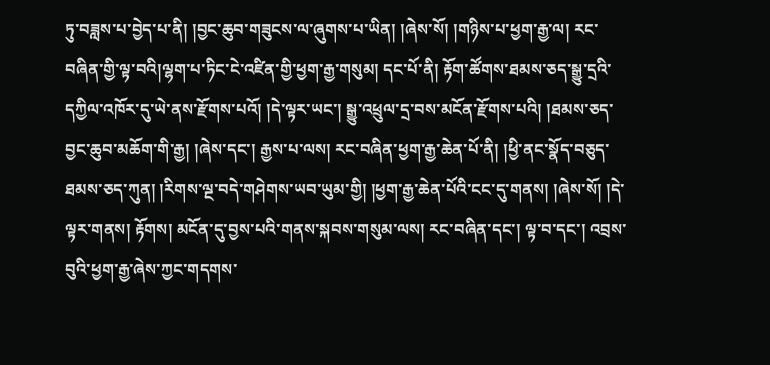ཏུ་བཟླས་པ་བྱེད་པ་ནི། །བྱང་ཆུབ་གཟུངས་ལ་ཞུགས་པ་ཡིན། །ཞེས་སོ། །གཉིས་པ་ཕྱག་རྒྱ་ལ། རང་བཞིན་གྱི་ལྟ་བའི།ལྷག་པ་ཏིང་ངེ་འཛིན་གྱི་ཕྱག་རྒྱ་གསུམ། དང་པོ་ནི། རྟོག་ཚོགས་ཐམས་ཅད་སྒྱུ་དྲའི་དཀྱིལ་འཁོར་དུ་ཡེ་ནས་རྫོགས་པའོ། །དེ་ལྟར་ཡང་། སྒྱུ་འཕྲུལ་དྲ་བས་མངོན་རྫོགས་པའི། །ཐམས་ཅད་བྱང་ཆུབ་མཆོག་གི་རྒྱ། །ཞེས་དང་། རྒྱས་པ་ལས། རང་བཞིན་ཕྱག་རྒྱ་ཆེན་པོ་ནི། །ཕྱི་ནང་སྣོད་བཅུད་ཐམས་ཅད་ཀུན། །རིགས་ལྔ་བདེ་གཤེགས་ཡབ་ཡུམ་གྱི། །ཕྱག་རྒྱ་ཆེན་པོའི་ངང་དུ་གནས། །ཞེས་སོ། །དེ་ལྟར་གནས། རྟོགས། མངོན་དུ་བྱས་པའི་གནས་སྐབས་གསུམ་ལས། རང་བཞིན་དང་། ལྟ་བ་དང་། འབྲས་བུའི་ཕྱག་རྒྱ་ཞེས་ཀྱང་གདགས་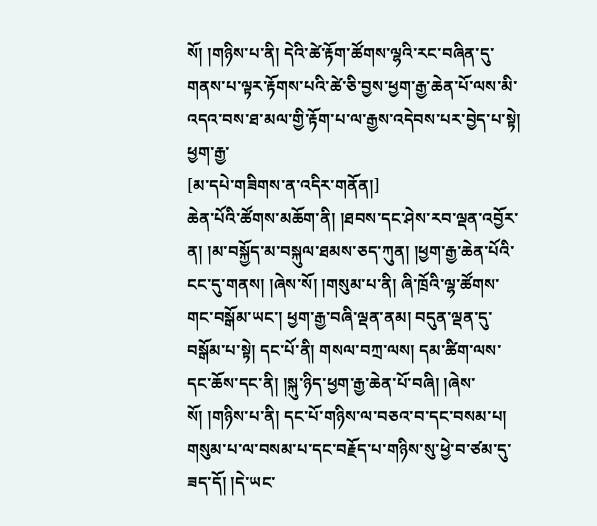སོ། །གཉིས་པ་ནི། དེའི་ཚེ་རྟོག་ཚོགས་ལྷའི་རང་བཞིན་དུ་གནས་པ་ལྟར་རྟོགས་པའི་ཚེ་ཅི་བྱས་ཕྱག་རྒྱ་ཆེན་པོ་ལས་མི་འདའ་བས་ཐ་མལ་གྱི་རྟོག་པ་ལ་རྒྱས་འདེབས་པར་བྱེད་པ་སྟེ། ཕྱག་རྒྱ་
[མ་དཔེ་གཟིགས་ན་འདིར་གནོན།]
ཆེན་པོའི་ཚོགས་མཆོག་ནི། །ཐབས་དང་ཤེས་རབ་ལྡན་འབྱོར་ན། །མ་བསྐྱོད་མ་བསྐུལ་ཐམས་ཅད་ཀུན། །ཕྱག་རྒྱ་ཆེན་པོའི་ངང་དུ་གནས། །ཞེས་སོ། །གསུམ་པ་ནི། ཞི་ཁྲོའི་ལྷ་ཚོགས་གང་བསྒོམ་ཡང་། ཕྱག་རྒྱ་བཞི་ལྡན་ནམ། བདུན་ལྡན་དུ་བསྒོམ་པ་སྟེ། དང་པོ་ནི། གསལ་བཀྲ་ལས། དམ་ཚིག་ལས་དང་ཆོས་དང་ནི། །སྐུ་ཉིད་ཕྱག་རྒྱ་ཆེན་པོ་བཞི། །ཞེས་སོ། །གཉིས་པ་ནི། དང་པོ་གཉིས་ལ་བཅའ་བ་དང་བསམ་པ། གསུམ་པ་ལ་བསམ་པ་དང་བརྗོད་པ་གཉིས་སུ་ཕྱེ་བ་ཙམ་དུ་ཟད་དོ། །དེ་ཡང་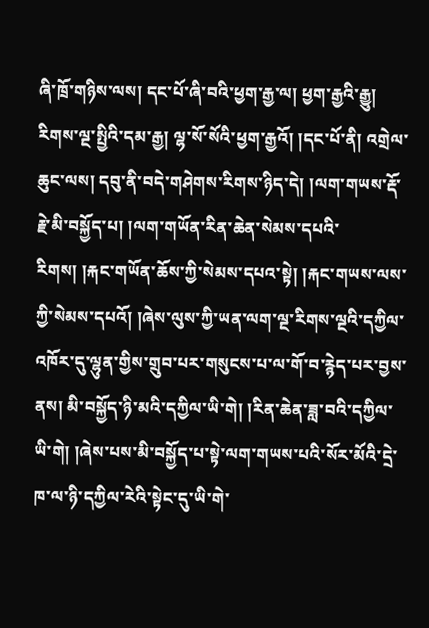ཞི་ཁྲོ་གཉིས་ལས། དང་པོ་ཞི་བའི་ཕྱག་རྒྱ་ལ། ཕྱག་རྒྱའི་རྒྱུ། རིགས་ལྔ་སྤྱིའི་དམ་རྒྱ། ལྷ་སོ་སོའི་ཕྱག་རྒྱའོ། །དང་པོ་ནི། འགྲེལ་ཆུང་ལས། དབུ་ནི་བདེ་གཤེགས་རིགས་ཉིད་དེ། །ལག་གཡས་རྡོ་རྗེ་མི་བསྐྱོད་པ། །ལག་གཡོན་རིན་ཆེན་སེམས་དཔའི་རིགས། །རྐང་གཡོན་ཆོས་ཀྱི་སེམས་དཔའ་སྟེ། །རྐང་གཡས་ལས་ཀྱི་སེམས་དཔའོ། །ཞེས་ལུས་ཀྱི་ཡན་ལག་ལྔ་རིགས་ལྔའི་དཀྱིལ་འཁོར་དུ་ལྷུན་གྱིས་གྲུབ་པར་གསུངས་པ་ལ་གོ་བ་རྙེད་པར་བྱས་ནས། མི་བསྐྱོད་ཉི་མའི་དཀྱིལ་ཡི་གེ། །རིན་ཆེན་ཟླ་བའི་དཀྱིལ་ཡི་གེ། །ཞེས་པས་མི་བསྐྱོད་པ་སྟེ་ལག་གཡས་པའི་སོར་མོའི་དྲེ་ཁ་ལ་ཉི་དཀྱིལ་རེའི་སྟེང་དུ་ཡི་གེ་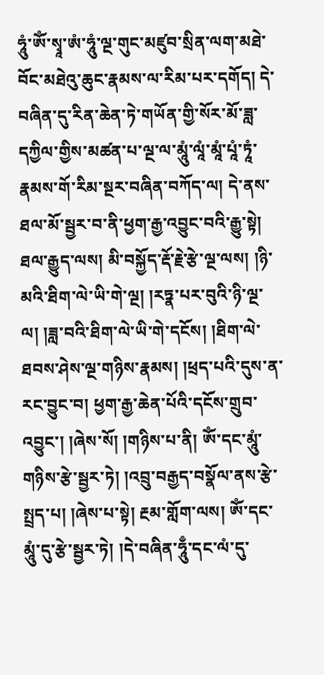ཧཱུཾ་ཨོཾ་སྭཱ་ཨཾ་ཧཱུཾ་ལྔ་གུང་མཛུབ་སྲིན་ལག་མཐེ་བོང་མཐེའུ་ཆུང་རྣམས་ལ་རིམ་པར་དགོད། དེ་བཞིན་དུ་རིན་ཆེན་ཏེ་གཡོན་གྱི་སོར་མོ་ཟླ་དཀྱིལ་གྱིས་མཚན་པ་ལྔ་ལ་མཱུཾ་ལཱཾ་མཱཾ་པཱཾ་ཏཱཾ་རྣམས་གོ་རིམ་སྔར་བཞིན་བཀོད་ལ། དེ་ནས་ཐལ་མོ་སྦྱར་བ་ནི་ཕྱག་རྒྱ་འབྱུང་བའི་རྒྱུ་སྟེ། ཐལ་རྒྱུད་ལས། མི་བསྐྱོད་རྡོ་རྗེ་རྩེ་ལྔ་ལས། །ཉི་མའི་ཐིག་ལེ་ཡི་གེ་ལྔ། །རཏྣ་པར་བུའི་ཉི་ལྔ་ལ། །ཟླ་བའི་ཐིག་ལེ་ཡི་གེ་དངོས། །ཐིག་ལེ་ཐབས་ཤེས་ལྔ་གཉིས་རྣམས། །ཕྲད་པའི་དུས་ན་རང་བྱུང་བ། ཕྱག་རྒྱ་ཆེན་པོའི་དངོས་གྲུབ་འབྱུང་། །ཞེས་སོ། །གཉིས་པ་ནི། ཨོཾ་དང་མཱུཾ་གཉིས་རྩེ་སྦྱར་ཏེ། །འབྲུ་བརྒྱད་བསྣོལ་ནས་རྩེ་སྤྲད་པ། །ཞེས་པ་སྟེ། རྔམ་གློག་ལས། ཨོཾ་དང་མཱུཾ་དུ་རྩེ་སྦྱར་ཏེ། །དེ་བཞིན་ཧཱུྃ་དང་ལཾ་དུ་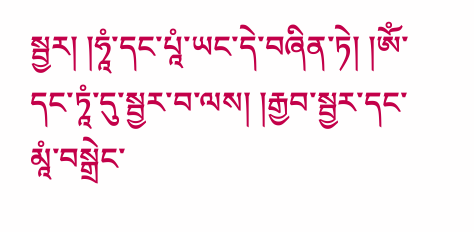སྦྱར། །ཧཱཾ་དང་པཱཾ་ཡང་དེ་བཞིན་ཏེ། །ཨོཾ་དང་ཏཱཾ་དུ་སྦྱར་བ་ལས། །རྒྱབ་སྦྱར་དང་མཱཾ་བསྒྲེང་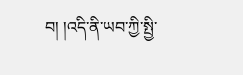བ། །འདི་ནི་ཡབ་ཀྱི་སྤྱི་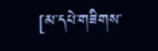[མ་དཔེ་གཟིགས་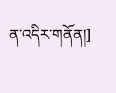ན་འདིར་གནོན།]